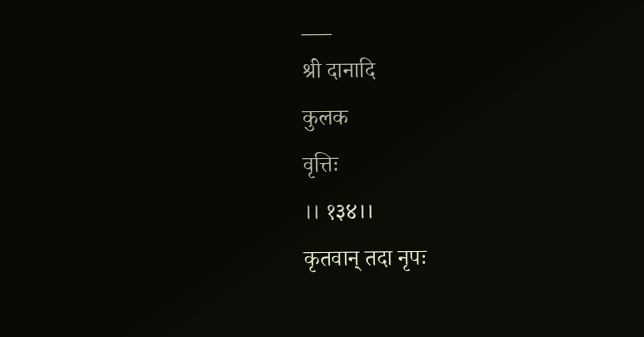___
श्री दानादि
कुलक
वृत्तिः
।। १३४।।
कृतवान् तदा नृपः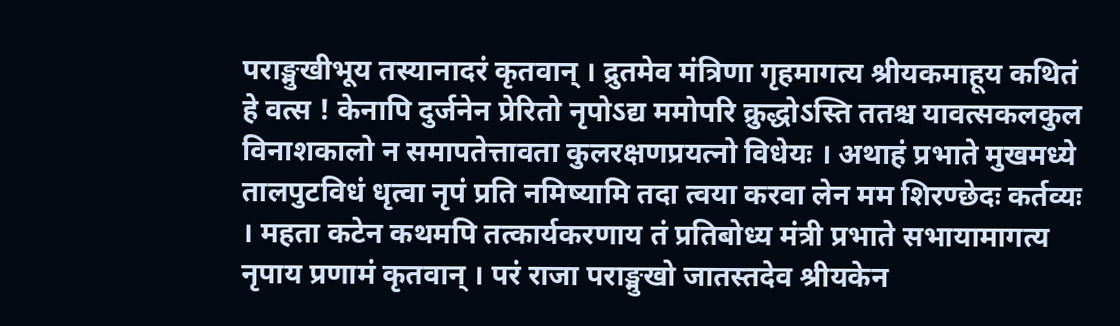पराङ्मुखीभूय तस्यानादरं कृतवान् । द्रुतमेव मंत्रिणा गृहमागत्य श्रीयकमाहूय कथितं हे वत्स ! केनापि दुर्जनेन प्रेरितो नृपोऽद्य ममोपरि क्रुद्धोऽस्ति ततश्च यावत्सकलकुल विनाशकालो न समापतेत्तावता कुलरक्षणप्रयत्नो विधेयः । अथाहं प्रभाते मुखमध्ये तालपुटविधं धृत्वा नृपं प्रति नमिष्यामि तदा त्वया करवा लेन मम शिरण्छेदः कर्तव्यः । महता कटेन कथमपि तत्कार्यकरणाय तं प्रतिबोध्य मंत्री प्रभाते सभायामागत्य नृपाय प्रणामं कृतवान् । परं राजा पराङ्मुखो जातस्तदेव श्रीयकेन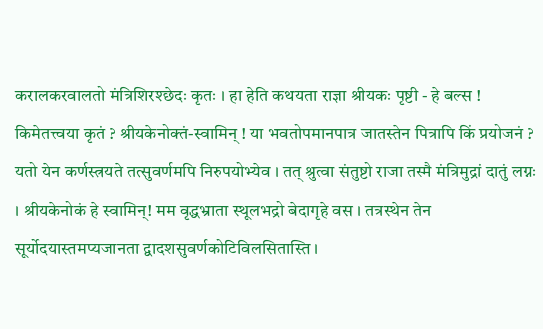करालकरवालतो मंत्रिशिरश्छेदः कृतः । हा हेति कथयता राज्ञा श्रीयकः पृष्टी - हे बल्स ! किमेतत्त्वया कृतं ? श्रीयकेनोक्तं-स्वामिन् ! या भवतोपमानपात्र जातस्तेन पित्रापि किं प्रयोजनं ? यतो येन कर्णस्त्रयते तत्सुवर्णमपि निरुपयोभ्येव । तत् श्रुत्वा संतुष्टो राजा तस्मै मंत्रिमुद्रां दातुं लग्नः । श्रीयकेनोकं हे स्वामिन्! मम वृद्धभ्राता स्थूलभद्रो बेदागृहे वस । तत्रस्थेन तेन सूर्योदयास्तमप्यजानता द्वादशसुवर्णकोटिविलसितास्ति ।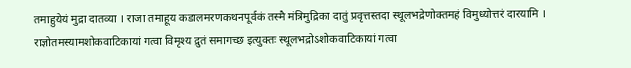तमाहुयेयं मुद्रा दातव्या । राजा तमाहूय कडालमरणकथनपूर्वकं तस्मै मंत्रिमुद्रिका दातुं प्रवृत्तस्तदा स्थूलभद्रेणोक्तमहं विमुध्योत्तरं दारयामि । राज्ञोतमस्यामशोकवाटिकायां गत्वा विमृश्य द्रुतं समागच्छ इत्युक्तः स्थूलभद्रोऽशोकवाटिकायां गत्वा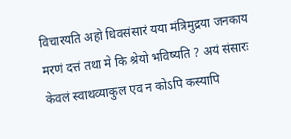विचारयति अहो धिवसंसारं यया मंत्रिमुद्रया जनकाय मरणं दत्तं तथा मे कि श्रेयो भविष्यति ? अयं संसारः केवलं स्वाथव्याकुल एव न कोऽपि कस्यापि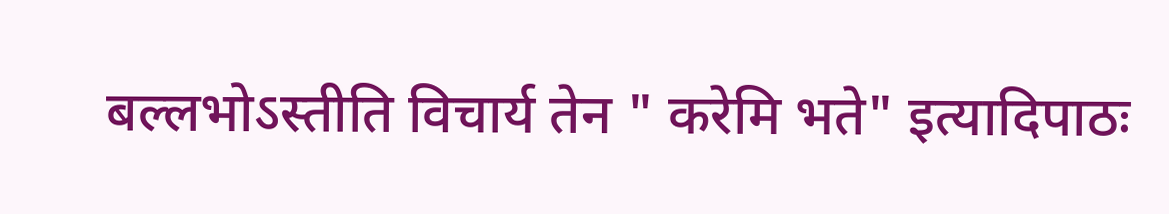बल्लभोऽस्तीति विचार्य तेन " करेमि भते" इत्यादिपाठः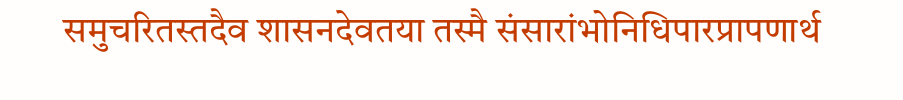समुचरितस्तदैव शासनदेवतया तस्मै संसारांभोनिधिपारप्रापणार्थ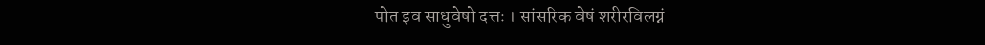पोत इव साधुवेषो दत्तः । सांसरिक वेषं शरीरविलग्नं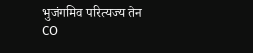भुजंगमिव परित्यज्य तेन
CO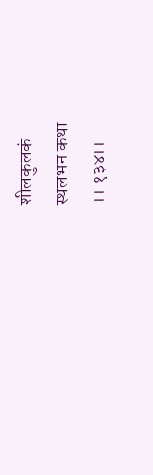शीलकुलकं
स्थलभन कथा
।। १३४।।